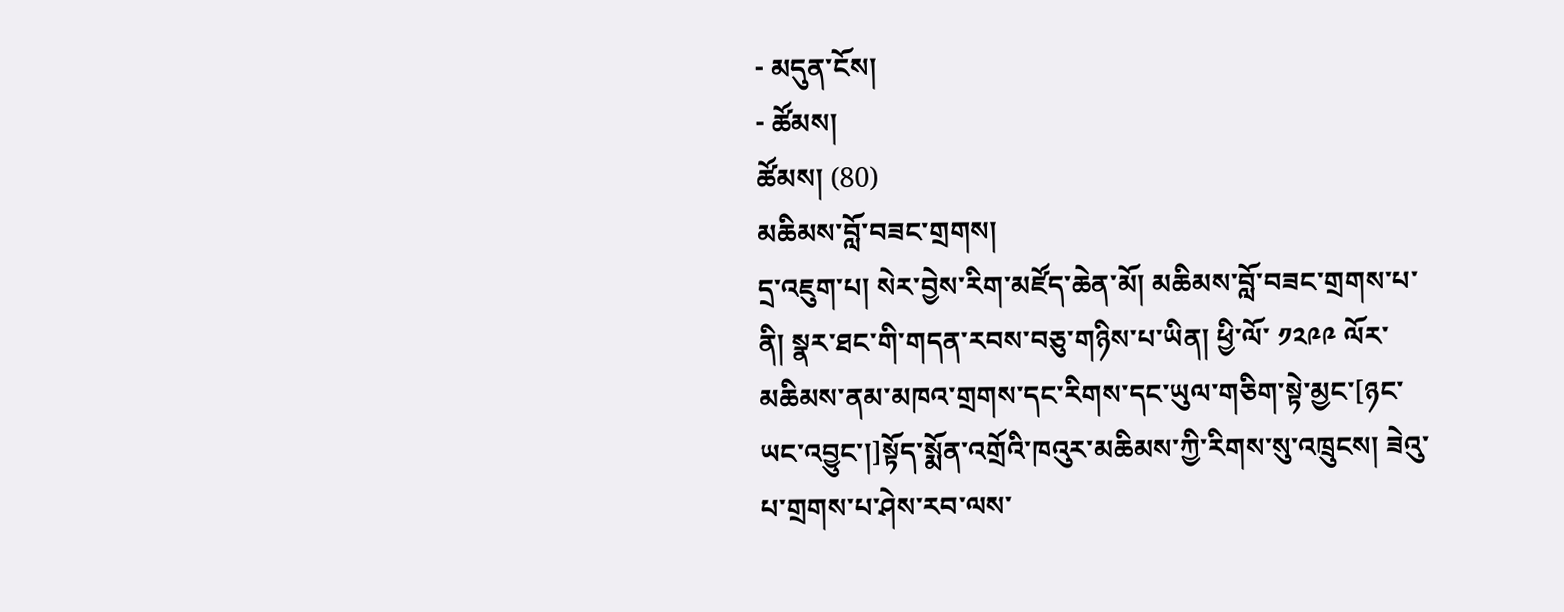- མདུན་ངོས།
- ཚོམས།
ཚོམས། (80)
མཆིམས་བློ་བཟང་གྲགས།
དྲ་འཇུག་པ། སེར་བྱེས་རིག་མཛོད་ཆེན་མོ། མཆིམས་བློ་བཟང་གྲགས་པ་ནི། སྣར་ཐང་གི་གདན་རབས་བཅུ་གཉིས་པ་ཡིན། ཕྱི་ལོ་ ༡༢༩༩ ལོར་མཆིམས་ནམ་མཁའ་གྲགས་དང་རིགས་དང་ཡུལ་གཅིག་སྟེ་མྱང་[ཉང་ཡང་འབྱུང་།]སྟོད་སྨོན་འགྲོའི་ཁའུར་མཆིམས་ཀྱི་རིགས་སུ་འཁྲུངས། ཟེའུ་པ་གྲགས་པ་ཤེས་རབ་ལས་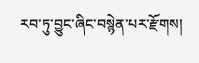རབ་ཏུ་བྱུང་ཞིང་བསྙེན་པར་རྫོགས།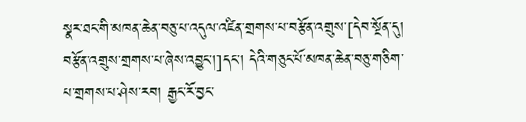སྣར་ཐང་གི་མཁན་ཆེན་བཅུ་པ་འདུལ་འཛིན་གྲགས་པ་བརྩོན་འགྲུས་[དེབ་སྔོན་དུ། བརྩོན་འགྲུས་གྲགས་པ་ཞེས་འབྱུང་།]དང་། དེའི་གཅུང་པོ་མཁན་ཆེན་བཅུ་གཅིག་པ་གྲགས་པ་ཤེས་རབ། རྒྱང་རོ་བྱང་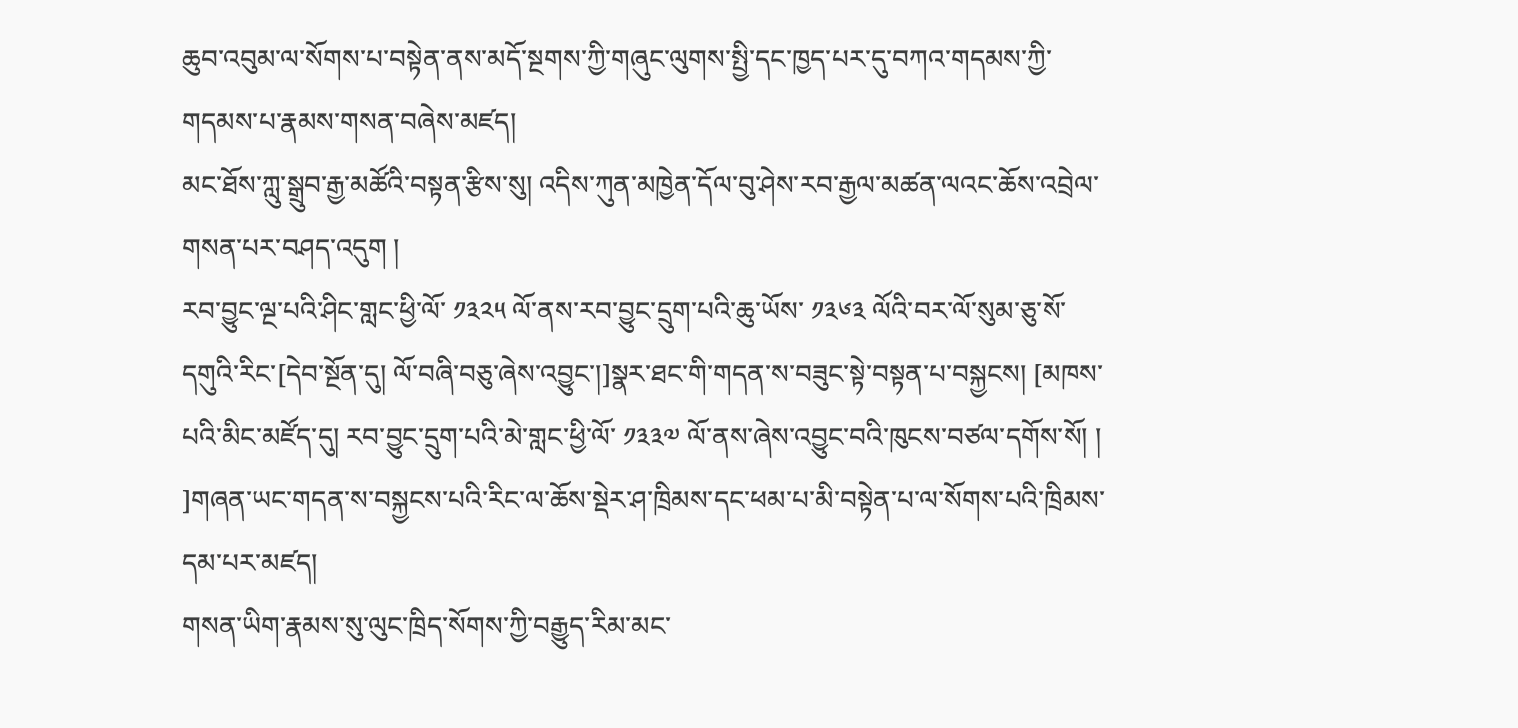ཆུབ་འབུམ་ལ་སོགས་པ་བསྟེན་ནས་མདོ་སྔགས་ཀྱི་གཞུང་ལུགས་སྤྱི་དང་ཁྱད་པར་དུ་བཀའ་གདམས་ཀྱི་གདམས་པ་རྣམས་གསན་བཞེས་མཛད།
མང་ཐོས་ཀླུ་སྒྲུབ་རྒྱ་མཚོའི་བསྟན་རྩིས་སུ། འདིས་ཀུན་མཁྱེན་དོལ་བུ་ཤེས་རབ་རྒྱལ་མཚན་ལའང་ཆོས་འབྲེལ་གསན་པར་བཤད་འདུག །
རབ་བྱུང་ལྔ་པའི་ཤིང་གླང་ཕྱི་ལོ་ ༡༣༢༥ ལོ་ནས་རབ་བྱུང་དྲུག་པའི་ཆུ་ཡོས་ ༡༣༦༣ ལོའི་བར་ལོ་སུམ་ཅུ་སོ་དགུའི་རིང་[དེབ་སྔོན་དུ། ལོ་བཞི་བཅུ་ཞེས་འབྱུང་།]སྣར་ཐང་གི་གདན་ས་བཟུང་སྟེ་བསྟན་པ་བསྐྱངས། [མཁས་པའི་མིང་མཛོད་དུ། རབ་བྱུང་དྲུག་པའི་མེ་གླང་ཕྱི་ལོ་ ༡༣༣༧ ལོ་ནས་ཞེས་འབྱུང་བའི་ཁུངས་བཙལ་དགོས་སོ། ། ]གཞན་ཡང་གདན་ས་བསྐྱངས་པའི་རིང་ལ་ཆོས་སྡེར་ཤ་ཁྲིམས་དང་ཕམ་པ་མི་བསྟེན་པ་ལ་སོགས་པའི་ཁྲིམས་དམ་པར་མཛད།
གསན་ཡིག་རྣམས་སུ་ལུང་ཁྲིད་སོགས་ཀྱི་བརྒྱུད་རིམ་མང་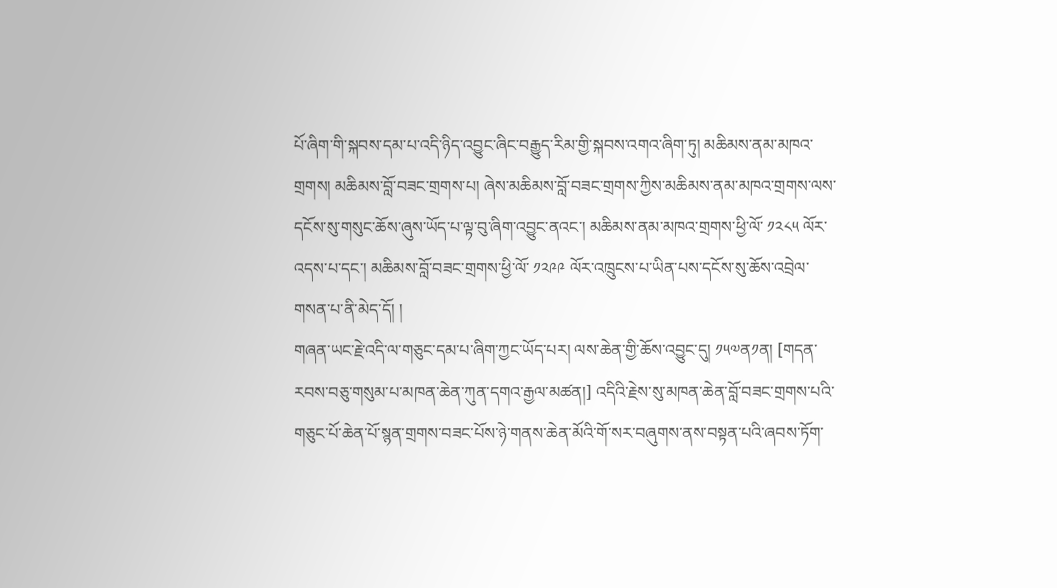པོ་ཞིག་གི་སྐབས་དམ་པ་འདི་ཉིད་འབྱུང་ཞིང་བརྒྱུད་རིམ་གྱི་སྐབས་འགའ་ཞིག་ཏུ། མཆིམས་ནམ་མཁའ་གྲགས། མཆིམས་བློ་བཟང་གྲགས་པ། ཞེས་མཆིམས་བློ་བཟང་གྲགས་ཀྱིས་མཆིམས་ནམ་མཁའ་གྲགས་ལས་དངོས་སུ་གསུང་ཆོས་ཞུས་ཡོད་པ་ལྟ་བུ་ཞིག་འབྱུང་ནའང་། མཆིམས་ནམ་མཁའ་གྲགས་ཕྱི་ལོ་ ༡༢༨༥ ལོར་འདས་པ་དང་། མཆིམས་བློ་བཟང་གྲགས་ཕྱི་ལོ་ ༡༢༩༩ ལོར་འཁྲུངས་པ་ཡིན་པས་དངོས་སུ་ཆོས་འབྲེལ་གསན་པ་ནི་མེད་དོ། །
གཞན་ཡང་རྗེ་འདི་ལ་གཅུང་དམ་པ་ཞིག་ཀྱང་ཡོད་པར། ལས་ཆེན་གྱི་ཆོས་འབྱུང་དུ། ༡༥༧ན༡ན། [གདན་རབས་བཅུ་གསུམ་པ་མཁན་ཆེན་ཀུན་དགའ་རྒྱལ་མཚན།] འདིའི་རྗེས་སུ་མཁན་ཆེན་བློ་བཟང་གྲགས་པའི་གཅུང་པོ་ཆེན་པོ་སྙན་གྲགས་བཟང་པོས་ཉེ་གནས་ཆེན་མོའི་གོ་སར་བཞུགས་ནས་བསྟན་པའི་ཞབས་ཏོག་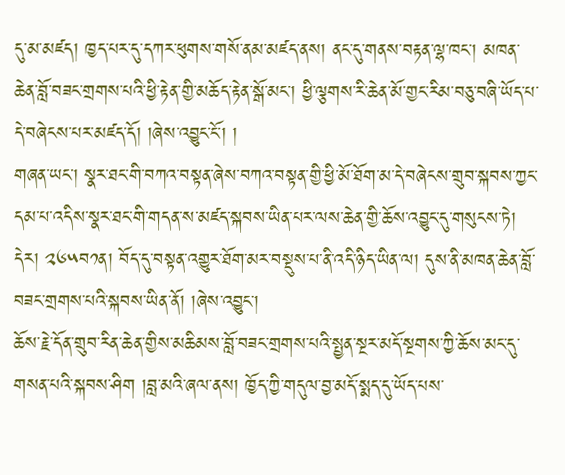དུ་མ་མཛད། ཁྱད་པར་དུ་དཀར་ཕུགས་གསོ་ནམ་མཛད་ནས། ནང་དུ་གནས་བརྟན་ལྷ་ཁང་། མཁན་ཆེན་བློ་བཟང་གྲགས་པའི་ཕྱི་རྟེན་གྱི་མཆོད་རྟེན་སྒོ་མང་། ཕྱི་ལྕགས་རི་ཆེན་མོ་གྱང་རིམ་བཅུ་བཞི་ཡོད་པ་དེ་བཞེངས་པར་མཛད་དོ། །ཞེས་འབྱུང་ངོ་། །
གཞན་ཡང་། སྣར་ཐང་གི་བཀའ་བསྟན་ཞེས་བཀའ་བསྟན་གྱི་ཕྱི་མོ་ཐོག་མ་དེ་བཞེངས་གྲུབ་སྐབས་ཀྱང་དམ་པ་འདིས་སྣར་ཐང་གི་གདན་ས་མཛད་སྐབས་ཡིན་པར་ལས་ཆེན་གྱི་ཆོས་འབྱུང་དུ་གསུངས་ཏེ། དེར། ༢༦༥བ༡ན། བོད་དུ་བསྟན་འགྱུར་ཐོག་མར་བསྡུས་པ་ནི་འདི་ཉིད་ཡིན་ལ། དུས་ནི་མཁན་ཆེན་བློ་བཟང་གྲགས་པའི་སྐབས་ཡིན་ནོ། །ཞེས་འབྱུང་།
ཆོས་རྗེ་དོན་གྲུབ་རིན་ཆེན་གྱིས་མཆིམས་བློ་བཟང་གྲགས་པའི་སྤྱན་སྔར་མདོ་སྔགས་ཀྱི་ཆོས་མང་དུ་གསན་པའི་སྐབས་ཤིག །བླ་མའི་ཞལ་ནས། ཁྱོད་ཀྱི་གདུལ་བྱ་མདོ་སྨད་དུ་ཡོད་པས་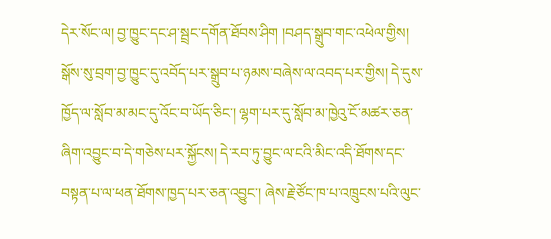དེར་སོང་ལ། བྱ་ཁྱུང་དང་ཤ་སྦྲང་དགོན་ཐོབས་ཤིག །བཤད་སྒྲུབ་གང་འཕེལ་གྱིས། སྒོས་སུ་བྲག་བྱ་ཁྱུང་དུ་འབོད་པར་སྒྲུབ་པ་ཉམས་བཞེས་ལ་འབད་པར་གྱིས། དེ་དུས་ཁྱོད་ལ་སློབ་མ་མང་དུ་འོང་བ་ཡོད་ཅིང་། ལྷག་པར་དུ་སློབ་མ་ཁྱེའུ་ངོ་མཚར་ཅན་ཞིག་འབྱུང་བ་དེ་གཅེས་པར་སྐྱོངས། དེ་རབ་ཏུ་བྱུང་ལ་ངའི་མིང་འདི་ཐོགས་དང་བསྟན་པ་ལ་ཕན་ཐོགས་ཁྱད་པར་ཅན་འབྱུང་། ཞེས་རྗེ་ཙོང་ཁ་པ་འཁྲུངས་པའི་ལུང་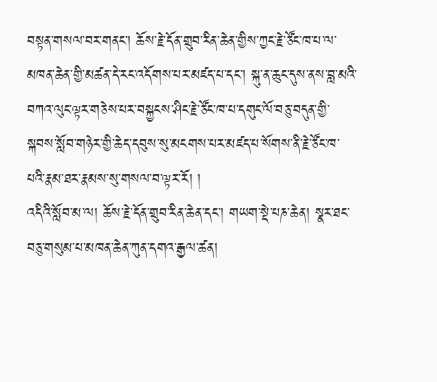བསྟན་གསལ་བར་གནང་། ཆོས་རྗེ་དོན་གྲུབ་རིན་ཆེན་གྱིས་ཀྱང་རྗེ་ཙོང་ཁ་པ་ལ་མཁན་ཆེན་གྱི་མཚན་དེ་རང་འདོགས་པར་མཛད་པ་དང་། སྐུ་ན་ཆུང་དུས་ནས་བླ་མའི་བཀའ་ལུང་ལྟར་གཅེས་པར་བསྐྱངས་ཤིང་རྗེ་ཙོང་ཁ་པ་དགུང་ལོ་བཅུ་བདུན་གྱི་སྐབས་སློབ་གཉེར་གྱི་ཆེད་དབུས་སུ་མངགས་པར་མཛད་པ་སོགས་ནི་རྗེ་ཙོང་ཁ་པའི་རྣམ་ཐར་རྣམས་སུ་གསལ་བ་ལྟར་རོ། །
འདིའི་སློབ་མ་ལ། ཆོས་རྗེ་དོན་གྲུབ་རིན་ཆེན་དང་། གཡག་སྡེ་པཎ་ཆེན། སྣར་ཐང་བཅུ་གསུམ་པ་མཁན་ཆེན་ཀུན་དགའ་རྒྱལ་ཚན།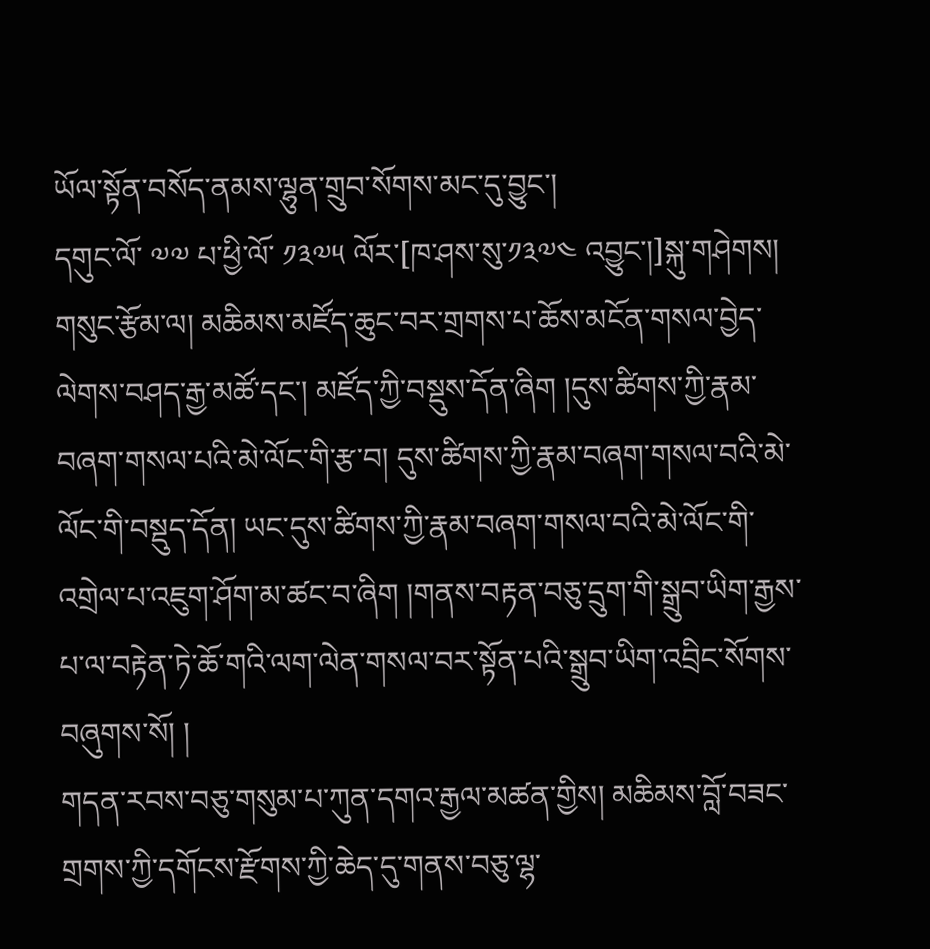ཡོལ་སྟོན་བསོད་ནམས་ལྷུན་གྲུབ་སོགས་མང་དུ་བྱུང་།
དགུང་ལོ་ ༧༧ པ་ཕྱི་ལོ་ ༡༣༧༥ ལོར་[ཁ་ཤས་སུ་༡༣༧༤ འབྱུང་།]སྐུ་གཤེགས། གསུང་རྩོམ་ལ། མཆིམས་མཛོད་ཆུང་བར་གྲགས་པ་ཆོས་མངོན་གསལ་བྱེད་ལེགས་བཤད་རྒྱ་མཚོ་དང་། མཛོད་ཀྱི་བསྡུས་དོན་ཞིག །དུས་ཚིགས་ཀྱི་རྣམ་བཞག་གསལ་པའི་མེ་ལོང་གི་རྩ་བ། དུས་ཚིགས་ཀྱི་རྣམ་བཞག་གསལ་བའི་མེ་ལོང་གི་བསྡུད་དོན། ཡང་དུས་ཚིགས་ཀྱི་རྣམ་བཞག་གསལ་བའི་མེ་ལོང་གི་འགྲེལ་པ་འཇུག་ཤོག་མ་ཚང་བ་ཞིག །གནས་བརྟན་བཅུ་དྲུག་གི་སྒྲུབ་ཡིག་རྒྱས་པ་ལ་བརྟེན་ཏེ་ཆོ་གའི་ལག་ལེན་གསལ་བར་སྟོན་པའི་སྒྲུབ་ཡིག་འབྲིང་སོགས་བཞུགས་སོ། །
གདན་རབས་བཅུ་གསུམ་པ་ཀུན་དགའ་རྒྱལ་མཚན་གྱིས། མཆིམས་བློ་བཟང་གྲགས་ཀྱི་དགོངས་རྫོགས་ཀྱི་ཆེད་དུ་གནས་བཅུ་ལྷ་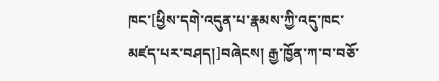ཁང་[ཕྱིས་དགེ་འདུན་པ་རྣམས་ཀྱི་འདུ་ཁང་མཛད་པར་བཤད།]བཞེངས། རྒྱ་ཁྱོན་ཀ་བ་བཅོ་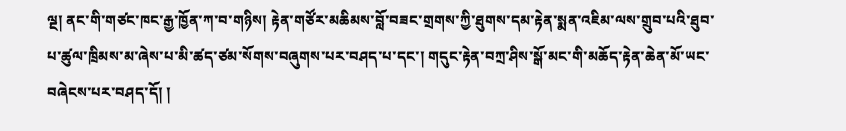ལྔ། ནང་གི་གཙང་ཁང་རྒྱ་ཁྱོན་ཀ་བ་གཉིས། རྟེན་གཙོར་མཆིམས་བློ་བཟང་གྲགས་ཀྱི་ཐུགས་དམ་རྟེན་སྨན་འཇིམ་ལས་གྲུབ་པའི་ཐུབ་པ་ཚུལ་ཁྲིམས་མ་ཞེས་པ་མི་ཚད་ཙམ་སོགས་བཞུགས་པར་བཤད་པ་དང་། གདུང་རྟེན་བཀྲ་ཤིས་སྒོ་མང་གི་མཆོད་རྟེན་ཆེན་མོ་ཡང་བཞེངས་པར་བཤད་དོ། །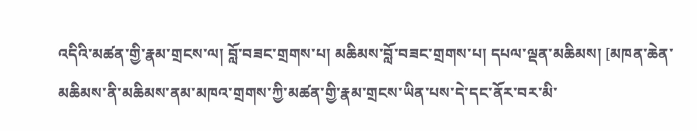འདིའི་མཚན་གྱི་རྣམ་གྲངས་ལ། བློ་བཟང་གྲགས་པ། མཆིམས་བློ་བཟང་གྲགས་པ། དཔལ་ལྡན་མཆིམས། [མཁན་ཆེན་མཆིམས་ནི་མཆིམས་ནམ་མཁའ་གྲགས་ཀྱི་མཚན་གྱི་རྣམ་གྲངས་ཡིན་པས་དེ་དང་ནོར་བར་མི་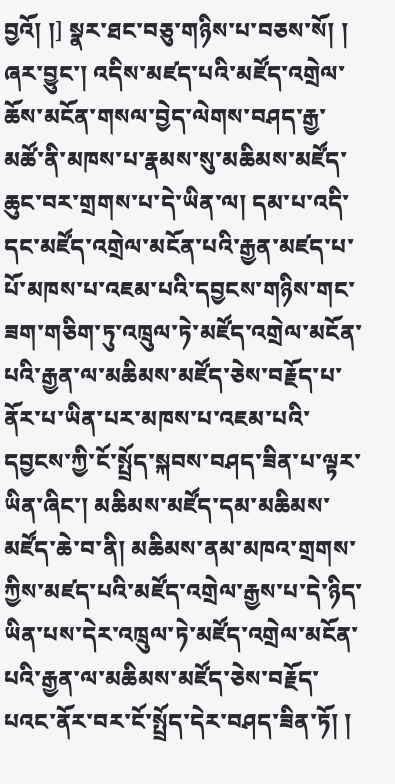བྱའོ། །] སྣར་ཐང་བཅུ་གཉིས་པ་བཅས་སོ། །
ཞར་བྱུང་། འདིས་མཛད་པའི་མཛོད་འགྲེལ་ཆོས་མངོན་གསལ་བྱེད་ལེགས་བཤད་རྒྱ་མཚོ་ནི་མཁས་པ་རྣམས་སུ་མཆིམས་མཛོད་ཆུང་བར་གྲགས་པ་དེ་ཡིན་ལ། དམ་པ་འདི་དང་མཛོད་འགྲེལ་མངོན་པའི་རྒྱན་མཛད་པ་པོ་མཁས་པ་འཇམ་པའི་དབྱངས་གཉིས་གང་ཟག་གཅིག་ཏུ་འཁྲུལ་ཏེ་མཛོད་འགྲེལ་མངོན་པའི་རྒྱན་ལ་མཆིམས་མཛོད་ཅེས་བརྗོད་པ་ནོར་པ་ཡིན་པར་མཁས་པ་འཇམ་པའི་དབྱངས་ཀྱི་ངོ་སྤྲོད་སྐབས་བཤད་ཟིན་པ་ལྟར་ཡིན་ཞིང་། མཆིམས་མཛོད་དམ་མཆིམས་མཛོད་ཆེ་བ་ནི། མཆིམས་ནམ་མཁའ་གྲགས་ཀྱིས་མཛད་པའི་མཛོད་འགྲེལ་རྒྱས་པ་དེ་ཉིད་ཡིན་པས་དེར་འཁྲུལ་ཏེ་མཛོད་འགྲེལ་མངོན་པའི་རྒྱན་ལ་མཆིམས་མཛོད་ཅེས་བརྗོད་པའང་ནོར་བར་ངོ་སྤྲོད་དེར་བཤད་ཟིན་ཏོ། །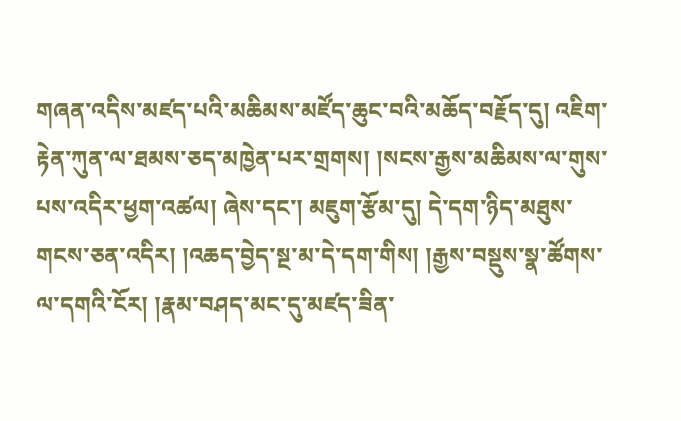གཞན་འདིས་མཛད་པའི་མཆིམས་མཛོད་ཆུང་བའི་མཆོད་བརྗོད་དུ། འཇིག་རྟེན་ཀུན་ལ་ཐམས་ཅད་མཁྱེན་པར་གྲགས། །སངས་རྒྱས་མཆིམས་ལ་གུས་པས་འདིར་ཕྱག་འཚལ། ཞེས་དང་། མཇུག་རྩོམ་དུ། དེ་དག་ཉིད་མཐུས་གངས་ཅན་འདིར། །འཆད་བྱེད་སྔ་མ་དེ་དག་གིས། །རྒྱས་བསྡུས་སྣ་ཚོགས་ལ་དགའི་ངོར། །རྣམ་བཤད་མང་དུ་མཛད་ཟིན་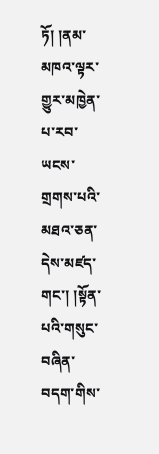ཏོ། །ནམ་མཁའ་ལྟར་གྱུར་མཁྱེན་པ་རབ་ཡངས་གྲགས་པའི་མཐའ་ཅན་དེས་མཛད་གང་། །སྟོན་པའི་གསུང་བཞིན་བདག་གིས་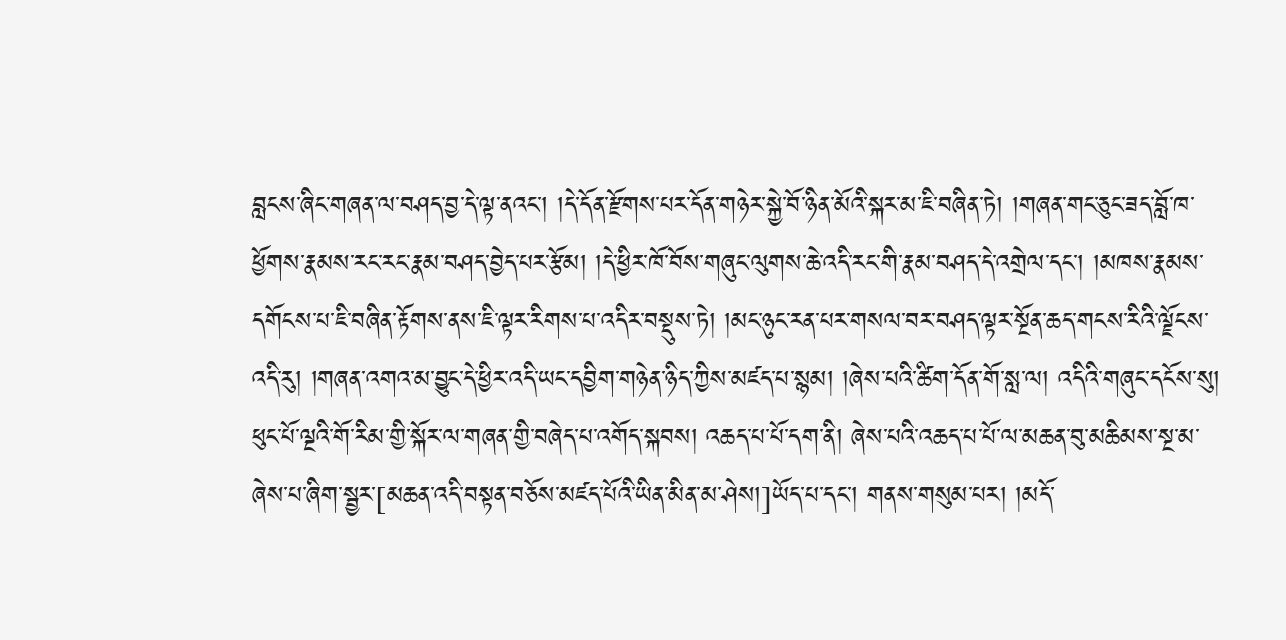བླངས་ཞིང་གཞན་ལ་བཤད་བྱ་དེ་ལྟ་ནའང་། །དེ་དོན་རྫོགས་པར་དོན་གཉེར་སྐྱེ་བོ་ཉིན་མོའི་སྐར་མ་ཇི་བཞིན་ཏེ། །གཞན་གང་ཅུང་ཟད་བློ་ཁ་ཕྱོགས་རྣམས་རང་རང་རྣམ་བཤད་བྱེད་པར་རྩོམ། །དེ་ཕྱིར་ཁོ་བོས་གཞུང་ལུགས་ཆེ་འདི་རང་གི་རྣམ་བཤད་དེ་འགྲེལ་དང་། །མཁས་རྣམས་དགོངས་པ་ཇི་བཞིན་རྟོགས་ནས་ཇི་ལྟར་རིགས་པ་འདིར་བསྡུས་ཏེ། །མང་ཉུང་རན་པར་གསལ་བར་བཤད་ལྟར་སྔོན་ཆད་གངས་རིའི་ལྗོངས་འདི་རུ། །གཞན་འགའ་མ་བྱུང་དེ་ཕྱིར་འདི་ཡང་དབྱིག་གཉེན་ཉིད་ཀྱིས་མཛད་པ་སྙམ། །ཞེས་པའི་ཚིག་དོན་གོ་སླ་ལ། འདིའི་གཞུང་དངོས་སུ། ཕུང་པོ་ལྔའི་གོ་རིམ་གྱི་སྐོར་ལ་གཞན་གྱི་བཞེད་པ་འགོད་སྐབས། འཆད་པ་པོ་དག་ནི། ཞེས་པའི་འཆད་པ་པོ་ལ་མཆན་བུ་མཆིམས་སྔ་མ་ཞེས་པ་ཞིག་སྦྱར་[མཆན་འདི་བསྟན་བཅོས་མཛད་པོའི་ཡིན་མིན་མ་ཤེས།]ཡོད་པ་དང་། གནས་གསུམ་པར། །མདོ་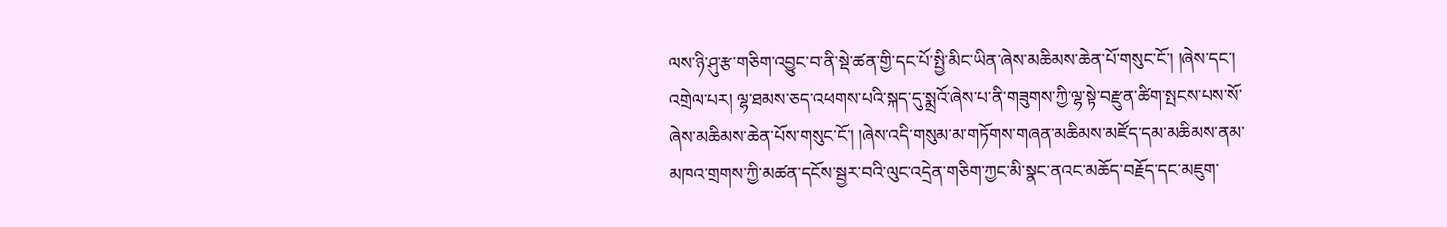ལས་ཉི་ཤུ་རྩ་གཅིག་འབྱུང་བ་ནི་སྡེ་ཚན་གྱི་དང་པོ་སྤྱི་མིང་ཡིན་ཞེས་མཆིམས་ཆེན་པོ་གསུང་ངོ་། །ཞེས་དང་། འགྲེལ་པར། ལྷ་ཐམས་ཅད་འཕགས་པའི་སྐད་དུ་སྨྲའོ་ཞེས་པ་ནི་གཟུགས་ཀྱི་ལྷ་སྟེ་བརྫུན་ཚིག་སྤངས་པས་སོ་ཞེས་མཆིམས་ཆེན་པོས་གསུང་ངོ་། །ཞེས་འདི་གསུམ་མ་གཏོགས་གཞན་མཆིམས་མཛོད་དམ་མཆིམས་ནམ་མཁའ་གྲགས་ཀྱི་མཚན་དངོས་སྦྱར་བའི་ལུང་འདྲེན་གཅིག་ཀྱང་མི་སྣང་ནའང་མཆོད་བརྗོད་དང་མཇུག་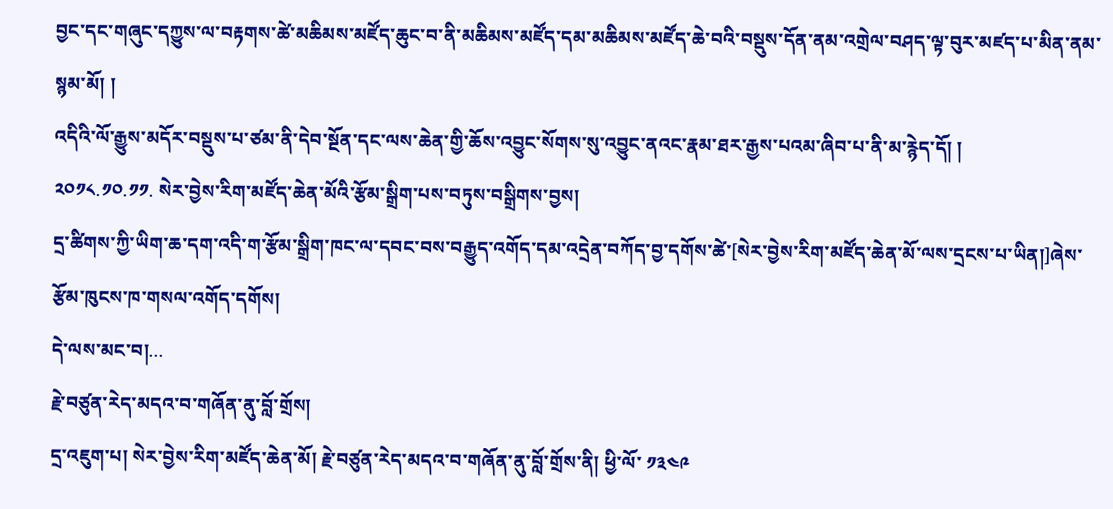བྱང་དང་གཞུང་དཀྱུས་ལ་བརྟགས་ཚེ་མཆིམས་མཛོད་ཆུང་བ་ནི་མཆིམས་མཛོད་དམ་མཆིམས་མཛོད་ཆེ་བའི་བསྡུས་དོན་ནམ་འགྲེལ་བཤད་ལྟ་བུར་མཛད་པ་མིན་ནམ་སྙམ་མོ། །
འདིའི་ལོ་རྒྱུས་མདོར་བསྡུས་པ་ཙམ་ནི་དེབ་སྔོན་དང་ལས་ཆེན་གྱི་ཆོས་འབྱུང་སོགས་སུ་འབྱུང་ནའང་རྣམ་ཐར་རྒྱས་པའམ་ཞིབ་པ་ནི་མ་རྙེད་དོ། །
༢༠༡༨.༡༠.༡༡. སེར་བྱེས་རིག་མཛོད་ཆེན་མོའི་རྩོམ་སྒྲིག་པས་བཏུས་བསྒྲིགས་བྱས།
དྲ་ཚིགས་ཀྱི་ཡིག་ཆ་དག་འདི་ག་རྩོམ་སྒྲིག་ཁང་ལ་དབང་བས་བརྒྱུད་འགོད་དམ་འདྲེན་བཀོད་བྱ་དགོས་ཚེ་[སེར་བྱེས་རིག་མཛོད་ཆེན་མོ་ལས་དྲངས་པ་ཡིན།]ཞེས་རྩོམ་ཁུངས་ཁ་གསལ་འགོད་དགོས།
དེ་ལས་མང་བ།...
རྗེ་བཙུན་རེད་མདའ་བ་གཞོན་ནུ་བློ་གྲོས།
དྲ་འཇུག་པ། སེར་བྱེས་རིག་མཛོད་ཆེན་མོ། རྗེ་བཙུན་རེད་མདའ་བ་གཞོན་ནུ་བློ་གྲོས་ནི། ཕྱི་ལོ་ ༡༣༤༩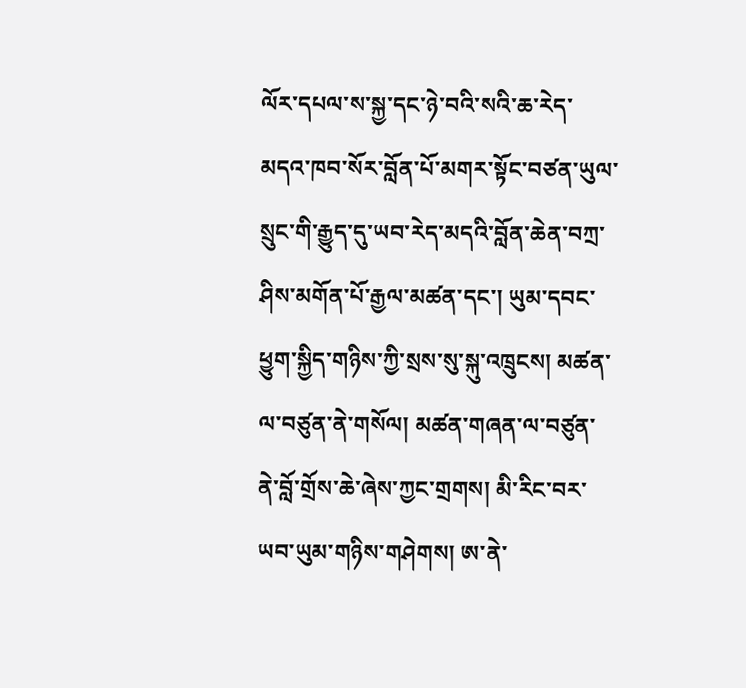ལོར་དཔལ་ས་སྐྱ་དང་ཉེ་བའི་སའི་ཆ་རེད་མདའ་ཁབ་སོར་བློན་པོ་མགར་སྟོང་བཙན་ཡུལ་སྲུང་གི་རྒྱུད་དུ་ཡབ་རེད་མདའི་བློན་ཆེན་བཀྲ་ཤིས་མགོན་པོ་རྒྱལ་མཚན་དང་། ཡུམ་དབང་ཕྱུག་སྐྱིད་གཉིས་ཀྱི་སྲས་སུ་སྐུ་འཁྲུངས། མཚན་ལ་བཙུན་ནེ་གསོལ། མཚན་གཞན་ལ་བཙུན་ནེ་བློ་གྲོས་ཆེ་ཞེས་ཀྱང་གྲགས། མི་རིང་བར་ཡབ་ཡུམ་གཉིས་གཤེགས། ཨ་ནེ་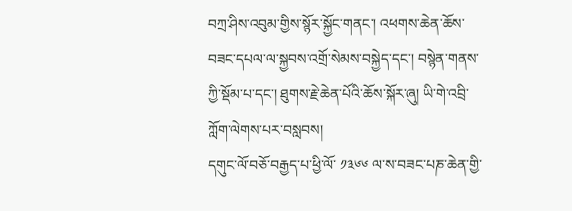བཀྲ་ཤིས་འབུམ་གྱིས་སྙོར་སྐྱོང་གནང་། འཕགས་ཆེན་ཆོས་བཟང་དཔལ་ལ་སྐྱབས་འགྲོ་སེམས་བསྐྱེད་དང་། བསྙེན་གནས་ཀྱི་སྡོམ་པ་དང་། ཐུགས་རྗེ་ཆེན་པོའི་ཆོས་སྐོར་ཞུ། ཡི་གེ་འབྲི་ཀློག་ལེགས་པར་བསླབས།
དགུང་ལོ་བཅོ་བརྒྱད་པ་ཕྱི་ལོ་ ༡༣༦༦ ལ་ས་བཟང་པཎ་ཆེན་གྱི་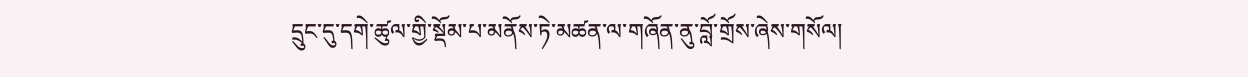དྲུང་དུ་དགེ་ཚུལ་གྱི་སྡོམ་པ་མནོས་ཏེ་མཚན་ལ་གཞོན་ནུ་བློ་གྲོས་ཞེས་གསོལ།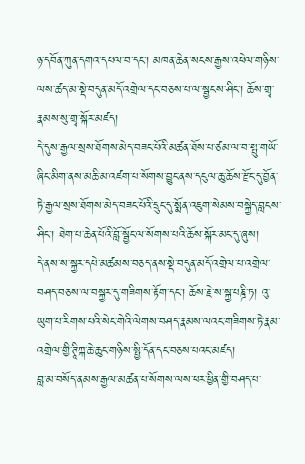ཉ་དབོན་ཀུན་དགའ་དཔལ་བ་དང་། མཁན་ཆེན་སངས་རྒྱས་འཕེལ་གཉིས་ལས་ཚད་མ་སྡེ་བདུན་མདོ་འགྲེལ་དང་བཅས་པ་ལ་སྦྱངས་ཤིང་། ཆོས་གྲྭ་རྣམས་སུ་གྲྭ་སྐོར་མཛད།
དེ་དུས་རྒྱལ་སྲས་ཐོགས་མེད་བཟང་པོའི་མཚན་ཐོས་པ་ཙམ་ལ་བ་སྤུ་གཡོ་ཞིང་མིག་ནས་མཆི་མ་འཛག་པ་སོགས་བྱུང་ནས་དངུལ་ཆུ་ཆོས་རྫོང་དུ་བྱོན་ཏེ་རྒྱལ་སྲས་ཐོགས་མེད་བཟང་པོའི་དྲུང་དུ་སྨོན་འཇུག་སེམས་བསྐྱེད་བླངས་ཤིང་། ཐེག་པ་ཆེན་པོའི་བློ་སྦྱོང་ལ་སོགས་པའི་ཆོས་སྐོར་མང་དུ་ཞུས།
དེ་ནས་ས་སྐྱར་དཔེ་མཚམས་བཅད་ནས་སྡེ་བདུན་མདོ་འགྲེལ་པ་འགྲེལ་བཤད་བཅས་ལ་བསྐྱར་དུ་གཟིགས་རྟོག་དང་། ཆོས་རྗེ་ས་སྐྱ་པཎྜི་ཏ། འུ་ཡུག་པ་རིགས་པའི་སེང་གེའི་ལེགས་བཤད་རྣམས་ལའང་གཟིགས་ཏེ་རྣམ་འགྲེལ་གྱི་ཊཱིཀྐ་ཆེ་ཆུང་གཉིས་སྤྱི་དོན་དང་བཅས་པའང་མཛད།
བླ་མ་བསོད་ནམས་རྒྱལ་མཚན་པ་སོགས་ལས་ཕར་ཕྱིན་གྱི་བཤད་པ་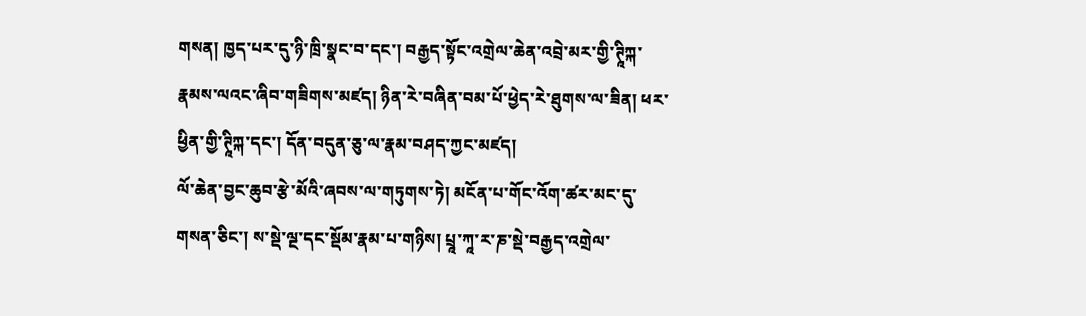གསན། ཁྱད་པར་དུ་ཉི་ཁྲི་སྣང་བ་དང་། བརྒྱད་སྟོང་འགྲེལ་ཆེན་འབྲེ་མར་གྱི་ཊཱིཀྐ་རྣམས་ལའང་ཞིབ་གཟིགས་མཛད། ཉིན་རེ་བཞིན་བམ་པོ་ཕྱེད་རེ་ཐུགས་ལ་ཟིན། ཕར་ཕྱིན་གྱི་ཊཱིཀྐ་དང་། དོན་བདུན་ཅུ་ལ་རྣམ་བཤད་ཀྱང་མཛད།
ལོ་ཆེན་བྱང་ཆུབ་རྩེ་མོའི་ཞབས་ལ་གཏུགས་ཏེ། མངོན་པ་གོང་འོག་ཚར་མང་དུ་གསན་ཅིང་། ས་སྡེ་ལྔ་དང་སྡོམ་རྣམ་པ་གཉིས། པྲཱ་ཀཱ་ར་ཎ་སྡེ་བརྒྱད་འགྲེལ་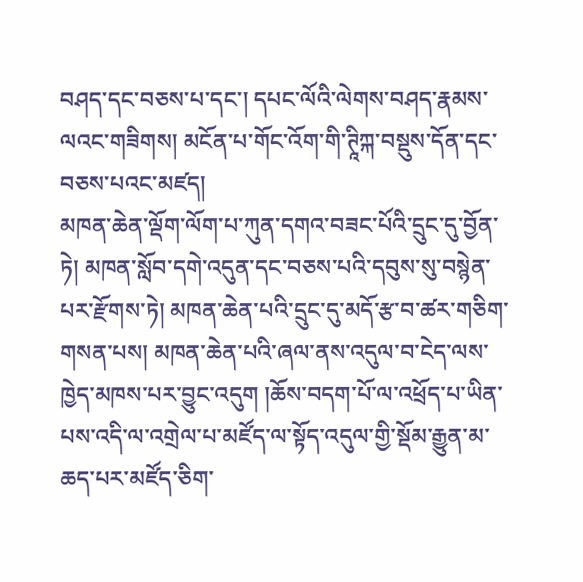བཤད་དང་བཅས་པ་དང་། དཔང་ལོའི་ལེགས་བཤད་རྣམས་ལའང་གཟིགས། མངོན་པ་གོང་འོག་གི་ཊཱིཀྐ་བསྡུས་དོན་དང་བཅས་པའང་མཛད།
མཁན་ཆེན་ལྡོག་ལོག་པ་ཀུན་དགའ་བཟང་པོའི་དྲུང་དུ་བྱོན་ཏེ། མཁན་སློབ་དགེ་འདུན་དང་བཅས་པའི་དབུས་སུ་བསྙེན་པར་རྫོགས་ཏེ། མཁན་ཆེན་པའི་དྲུང་དུ་མདོ་རྩ་བ་ཚར་གཅིག་གསན་པས། མཁན་ཆེན་པའི་ཞལ་ནས་འདུལ་བ་ངེད་ལས་ཁྱེད་མཁས་པར་བྱུང་འདུག །ཆོས་བདག་པོ་ལ་འཕྲོད་པ་ཡིན་པས་འདི་ལ་འགྲེལ་པ་མཛོད་ལ་སྟོད་འདུལ་གྱི་སྡོམ་རྒྱུན་མ་ཆད་པར་མཛོད་ཅིག་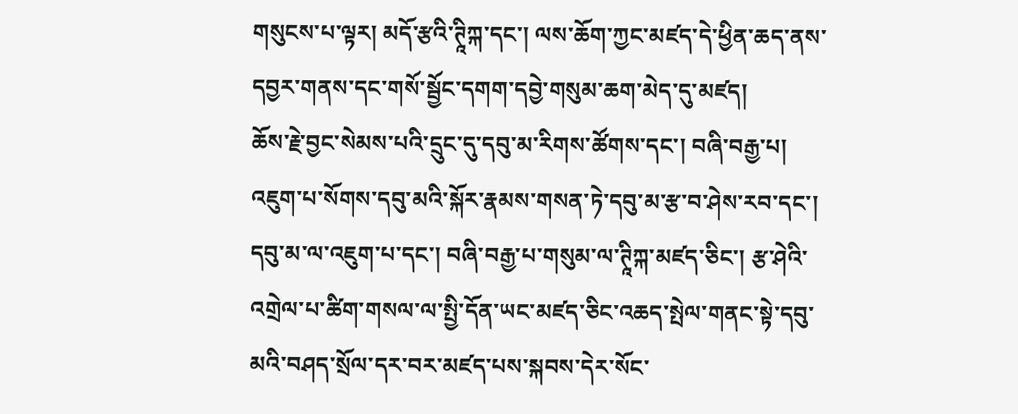གསུངས་པ་ལྟར། མདོ་རྩའི་ཊཱིཀྐ་དང་། ལས་ཆོག་ཀྱང་མཛད་དེ་ཕྱིན་ཆད་ནས་དབྱར་གནས་དང་གསོ་སྦྱོང་དགག་དབྱེ་གསུམ་ཆག་མེད་དུ་མཛད།
ཆོས་རྗེ་བྱང་སེམས་པའི་དྲུང་དུ་དབུ་མ་རིགས་ཚོགས་དང་། བཞི་བརྒྱ་པ། འཇུག་པ་སོགས་དབུ་མའི་སྐོར་རྣམས་གསན་ཏེ་དབུ་མ་རྩ་བ་ཤེས་རབ་དང་། དབུ་མ་ལ་འཇུག་པ་དང་། བཞི་བརྒྱ་པ་གསུམ་ལ་ཊཱིཀྐ་མཛད་ཅིང་། རྩ་ཤེའི་འགྲེལ་པ་ཚིག་གསལ་ལ་སྤྱི་དོན་ཡང་མཛད་ཅིང་འཆད་སྤེལ་གནང་སྟེ་དབུ་མའི་བཤད་སྲོལ་དར་བར་མཛད་པས་སྐབས་དེར་སོང་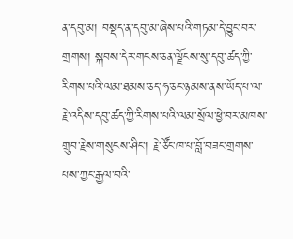ན་དབུ་མ། བསྡད་ན་དབུ་མ་ཞེས་པའི་གཏམ་དེ་བྱུང་བར་གྲགས། སྐབས་དེར་གངས་ཅན་ལྗོངས་སུ་དབུ་ཚད་ཀྱི་རིགས་པའི་ལམ་ཐམས་ཅད་ཧ་ཅང་ཉམས་ནས་ཡོད་པ་ལ་རྗེ་འདིས་དབུ་ཚད་ཀྱི་རིགས་པའི་ལམ་སྲོལ་ཕྱེ་བར་མཁས་གྲུབ་རྗེས་གསུངས་ཤིང་། རྗེ་ཙོང་ཁ་པ་བློ་བཟང་གྲགས་པས་ཀྱང་རྒྱལ་བའི་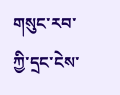གསུང་རབ་ཀྱི་དྲང་ངེས་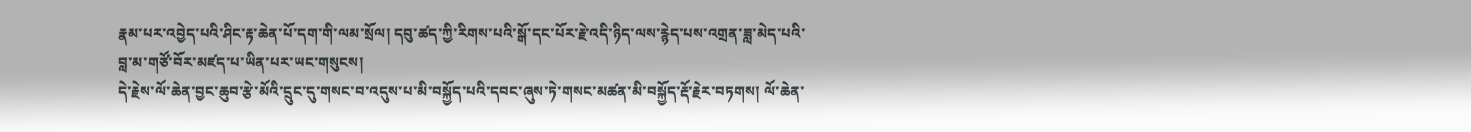རྣམ་པར་འབྱེད་པའི་ཤིང་རྟ་ཆེན་པོ་དག་གི་ལམ་སྲོལ། དབུ་ཚད་ཀྱི་རིགས་པའི་སྒོ་དང་པོར་རྗེ་འདི་ཉིད་ལས་རྙེད་པས་འགྲན་ཟླ་མེད་པའི་བླ་མ་གཙོ་བོར་མཛད་པ་ཡིན་པར་ཡང་གསུངས།
དེ་རྗེས་ལོ་ཆེན་བྱང་ཆུབ་རྩེ་མོའི་དྲུང་དུ་གསང་བ་འདུས་པ་མི་བསྐྱོད་པའི་དབང་ཞུས་ཏེ་གསང་མཚན་མི་བསྐྱོད་རྡོ་རྗེར་བཏགས། ལོ་ཆེན་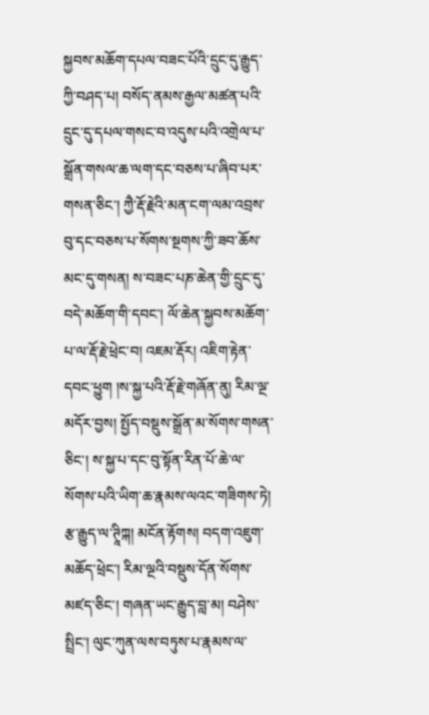སྐྱབས་མཆོག་དཔལ་བཟང་པོའི་དྲུང་དུ་རྒྱུད་ཀྱི་བཤད་པ། བསོད་ནམས་རྒྱལ་མཚན་པའི་དྲུང་དུ་དཔལ་གསང་བ་འདུས་པའི་འགྲེལ་པ་སྒྲོན་གསལ་ཆ་ལག་དང་བཅས་པ་ཞིབ་པར་གསན་ཅིང་། ཀྱཻ་རྡོ་རྗེའི་མན་ངག་ལམ་འབྲས་བུ་དང་བཅས་པ་སོགས་སྔགས་ཀྱི་ཟབ་ཆོས་མང་དུ་གསན། ས་བཟང་པཎ་ཆེན་གྱི་དྲུང་དུ་བདེ་མཆོག་གི་དབང་། ལོ་ཆེན་སྐྱབས་མཆོག་པ་ལ་རྡོ་རྗེ་ཕྲེང་བ། འཇམ་རྡོར། འཇིག་རྟེན་དབང་ཕྱུག །ས་སྐྱ་པའི་རྡོ་རྗེ་གཞོན་ནུ། རིམ་ལྔ་མདོར་བྱས། སྤྱོད་བསྡུས་སྒྲོན་མ་སོགས་གསན་ཅིང་། ས་སྐྱ་པ་དང་བུ་སྟོན་རིན་པོ་ཆེ་ལ་སོགས་པའི་ཡིག་ཆ་རྣམས་ལའང་གཟིགས་ཏེ། རྩ་རྒྱུད་ལ་ཊཱིཀྐ། མངོན་རྟོགས། བདག་འཇུག་མཆོད་ཕྲེང་། རིམ་ལྔའི་བསྡུས་དོན་སོགས་མཛད་ཅིང་། གཞན་ཡང་རྒྱུད་བླ་མ། བཤེས་སྤྲིང་། ལུང་ཀུན་ལས་བཏུས་པ་རྣམས་ལ་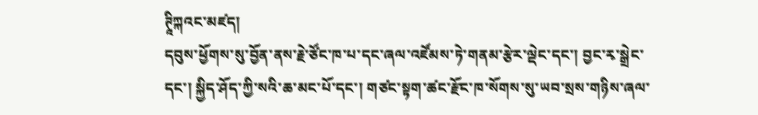ཊཱིཀྐའང་མཛད།
དབུས་ཕྱོགས་སུ་བྱོན་ནས་རྗེ་ཙོང་ཁ་པ་དང་ཞལ་འཛོམས་ཏེ་གནམ་རྩེར་ལྡེང་དང་། བྱང་རྭ་སྒྲེང་དང་། སྐྱིད་ཤོད་ཀྱི་སའི་ཆ་མང་པོ་དང་། གཙང་སྟག་ཚང་རྫོང་ཁ་སོགས་སུ་ཡབ་སྲས་གཉིས་ཞལ་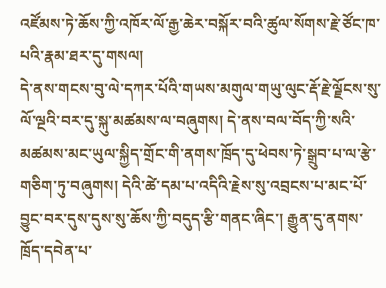འཛོམས་ཏེ་ཆོས་ཀྱི་འཁོར་ལོ་རྒྱ་ཆེར་བསྐོར་བའི་ཚུལ་སོགས་རྗེ་ཙོང་ཁ་པའི་རྣམ་ཐར་དུ་གསལ།
དེ་ནས་གངས་བུ་ལེ་དཀར་པོའི་གཡས་མགུལ་གཡུ་ལུང་རྡོ་རྗེ་ལྗོངས་སུ་ལོ་ལྔའི་བར་དུ་སྐུ་མཚམས་ལ་བཞུགས། དེ་ནས་བལ་བོད་ཀྱི་སའི་མཚམས་མང་ཡུལ་སྐྱིད་གྲོང་གི་ནགས་ཁྲོད་དུ་ཕེབས་ཏེ་སྒྲུབ་པ་ལ་རྩེ་གཅིག་ཏུ་བཞུགས། དེའི་ཚེ་དམ་པ་འདིའི་རྗེས་སུ་འབྲངས་པ་མང་པོ་བྱུང་བར་དུས་དུས་སུ་ཆོས་ཀྱི་བདུད་རྩི་གནང་ཞིང་། རྒྱུན་དུ་ནགས་ཁྲོད་དབེན་པ་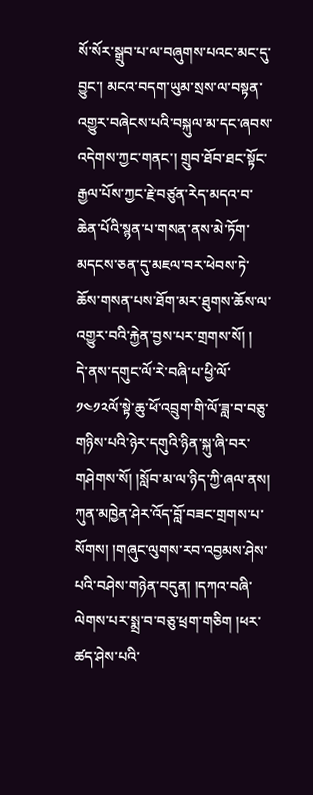སོ་སོར་སྒྲུབ་པ་ལ་བཞུགས་པའང་མང་དུ་བྱུང་། མངའ་བདག་ཡུམ་སྲས་ལ་བསྟན་འགྱུར་བཞེངས་པའི་བསྐུལ་མ་དང་ཞབས་འདེགས་ཀྱང་གནང་། གྲུབ་ཐོབ་ཐང་སྟོང་རྒྱལ་པོས་ཀྱང་རྗེ་བཙུན་རེད་མདའ་བ་ཆེན་པོའི་སྙན་པ་གསན་ནས་མེ་ཏོག་མདངས་ཅན་དུ་མཇལ་བར་ཕེབས་ཏེ་ཆོས་གསན་པས་ཐོག་མར་ཐུགས་ཆོས་ལ་འགྱུར་བའི་རྐྱེན་བྱས་པར་གྲགས་སོ། །
དེ་ནས་དགུང་ལོ་རེ་བཞི་པ་ཕྱི་ལོ་༡༤༡༢ལོ་སྟེ་ཆུ་ཕོ་འབྲུག་གི་ལོ་ཟླ་བ་བཅུ་གཉིས་པའི་ཉེར་དགུའི་ཉིན་སྐུ་ཞི་བར་གཤེགས་སོ། །སློབ་མ་ལ་ཉིད་ཀྱི་ཞལ་ནས། ཀུན་མཁྱེན་ཤེར་འོད་བློ་བཟང་གྲགས་པ་སོགས། །གཞུང་ལུགས་རབ་འབྱམས་ཤེས་པའི་བཤེས་གཉེན་བདུན། །དཀའ་བཞི་ལེགས་པར་སྨྲ་བ་བཅུ་ཕྲག་གཅིག །ཕར་ཚད་ཤེས་པའི་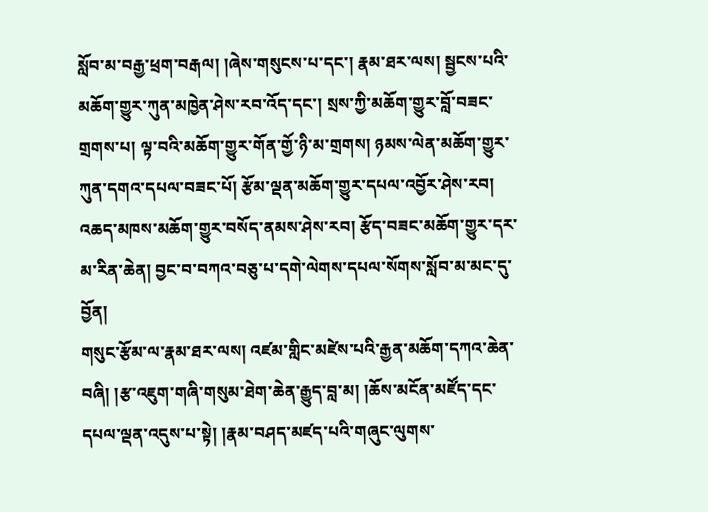སློབ་མ་བརྒྱ་ཕྲག་བརྒལ། །ཞེས་གསུངས་པ་དང་། རྣམ་ཐར་ལས། སྦྱངས་པའི་མཆོག་གྱུར་ཀུན་མཁྱེན་ཤེས་རབ་འོད་དང་། སྲས་ཀྱི་མཆོག་གྱུར་བློ་བཟང་གྲགས་པ། ལྟ་བའི་མཆོག་གྱུར་གོན་གྱོ་ཉི་མ་གྲགས། ཉམས་ལེན་མཆོག་གྱུར་ཀུན་དགའ་དཔལ་བཟང་པོ། རྩོམ་ལྡན་མཆོག་གྱུར་དཔལ་འབྱོར་ཤེས་རབ། འཆད་མཁས་མཆོག་གྱུར་བསོད་ནམས་ཤེས་རབ། རྩོད་བཟང་མཆོག་གྱུར་དར་མ་རིན་ཆེན། བྱང་བ་བཀའ་བཅུ་པ་དགེ་ལེགས་དཔལ་སོགས་སློབ་མ་མང་དུ་བྱོན།
གསུང་རྩོམ་ལ་རྣམ་ཐར་ལས། འཛམ་གླིང་མཛེས་པའི་རྒྱན་མཆོག་དཀའ་ཆེན་བཞི། །རྩ་འཇུག་གཞི་གསུམ་ཐེག་ཆེན་རྒྱུད་བླ་མ། །ཆོས་མངོན་མཛོད་དང་དཔལ་ལྡན་འདུས་པ་སྟེ། །རྣམ་བཤད་མཛད་པའི་གཞུང་ལུགས་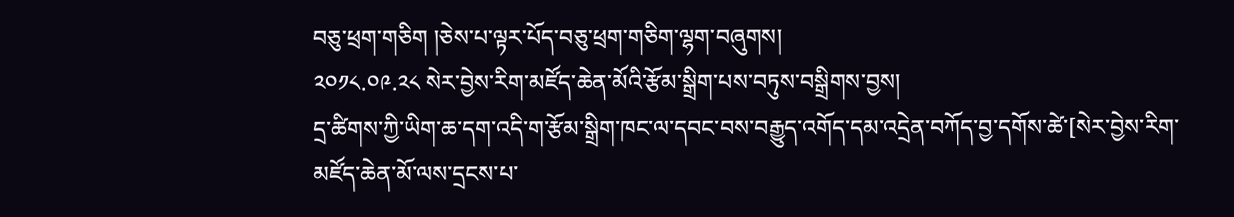བཅུ་ཕྲག་གཅིག །ཅེས་པ་ལྟར་པོད་བཅུ་ཕྲག་གཅིག་ལྷག་བཞུགས།
༢༠༡༨.༠༩.༢༨ སེར་བྱེས་རིག་མཛོད་ཆེན་མོའི་རྩོམ་སྒྲིག་པས་བཏུས་བསྒྲིགས་བྱས།
དྲ་ཚིགས་ཀྱི་ཡིག་ཆ་དག་འདི་ག་རྩོམ་སྒྲིག་ཁང་ལ་དབང་བས་བརྒྱུད་འགོད་དམ་འདྲེན་བཀོད་བྱ་དགོས་ཚེ་[སེར་བྱེས་རིག་མཛོད་ཆེན་མོ་ལས་དྲངས་པ་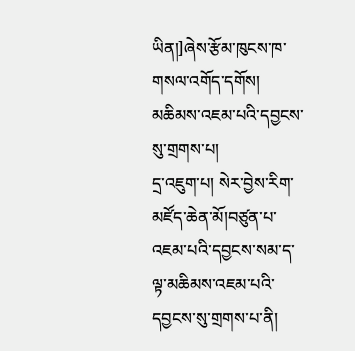ཡིན།]ཞེས་རྩོམ་ཁུངས་ཁ་གསལ་འགོད་དགོས།
མཆིམས་འཇམ་པའི་དབྱངས་སུ་གྲགས་པ།
དྲ་འཇུག་པ། སེར་བྱེས་རིག་མཛོད་ཆེན་མོ།བཙུན་པ་འཇམ་པའི་དབྱངས་སམ་ད་ལྟ་མཆིམས་འཇམ་པའི་དབྱངས་སུ་གྲགས་པ་ནི།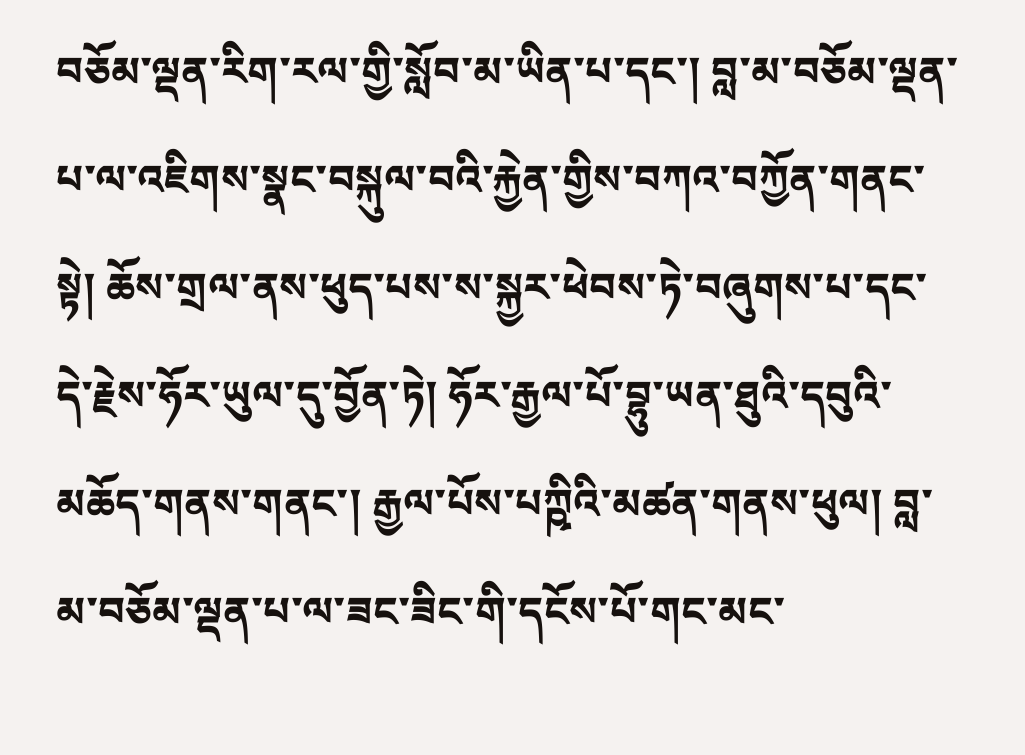བཅོམ་ལྡན་རིག་རལ་གྱི་སློབ་མ་ཡིན་པ་དང་། བླ་མ་བཅོམ་ལྡན་པ་ལ་འཇིགས་སྣང་བསྐུལ་བའི་རྐྱེན་གྱིས་བཀའ་བཀྱོན་གནང་སྟེ། ཆོས་གྲལ་ནས་ཕུད་པས་ས་སྐྱར་ཕེབས་ཏེ་བཞུགས་པ་དང་དེ་རྗེས་ཧོར་ཡུལ་དུ་བྱོན་ཏེ། ཧོར་རྒྱལ་པོ་བྷུ་ཡན་ཐུའི་དབུའི་མཆོད་གནས་གནང་། རྒྱལ་པོས་པཀྵིའི་མཚན་གནས་ཕུལ། བླ་མ་བཅོམ་ལྡན་པ་ལ་ཟང་ཟིང་གི་དངོས་པོ་གང་མང་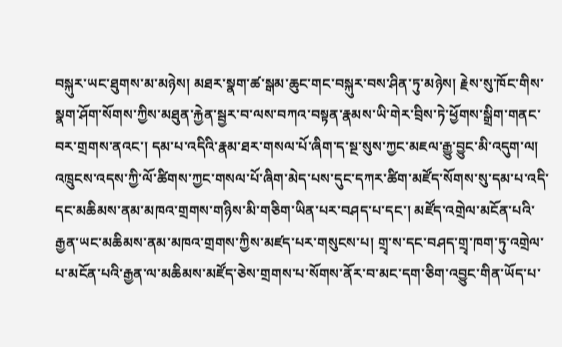བསྐུར་ཡང་ཐུགས་མ་མཉེས། མཐར་སྣག་ཚ་སྒམ་ཆུང་གང་བསྐུར་བས་ཤིན་ཏུ་མཉེས། རྗེས་སུ་ཁོང་གིས་སྣག་ཤོག་སོགས་ཀྱིས་མཐུན་རྐྱེན་སྦྱར་བ་ལས་བཀའ་བསྟན་རྣམས་ཡི་གེར་བྲིས་ཏེ་ཕྱོགས་སྒྲིག་གནང་བར་གྲགས་ནའང་། དམ་པ་འདིའི་རྣམ་ཐར་གསལ་པོ་ཞིག་ད་སྔ་སུས་ཀྱང་མཇལ་རྒྱུ་བྱུང་མི་འདུག་ལ། འཁྲུངས་འདས་ཀྱི་ལོ་ཚིགས་ཀྱང་གསལ་པོ་ཞིག་མེད་པས་དུང་དཀར་ཚིག་མཛོད་སོགས་སུ་དམ་པ་འདི་དང་མཆིམས་ནམ་མཁའ་གྲགས་གཉིས་མི་གཅིག་ཡིན་པར་བཤད་པ་དང་། མཛོད་འགྲེལ་མངོན་པའི་རྒྱན་ཡང་མཆིམས་ནམ་མཁའ་གྲགས་ཀྱིས་མཛད་པར་གསུངས་པ། གྲྭ་ས་དང་བཤད་གྲྭ་ཁག་ཏུ་འགྲེལ་པ་མངོན་པའི་རྒྱན་ལ་མཆིམས་མཛོད་ཅེས་གྲགས་པ་སོགས་ནོར་བ་མང་དག་ཅིག་འབྱུང་གིན་ཡོད་པ་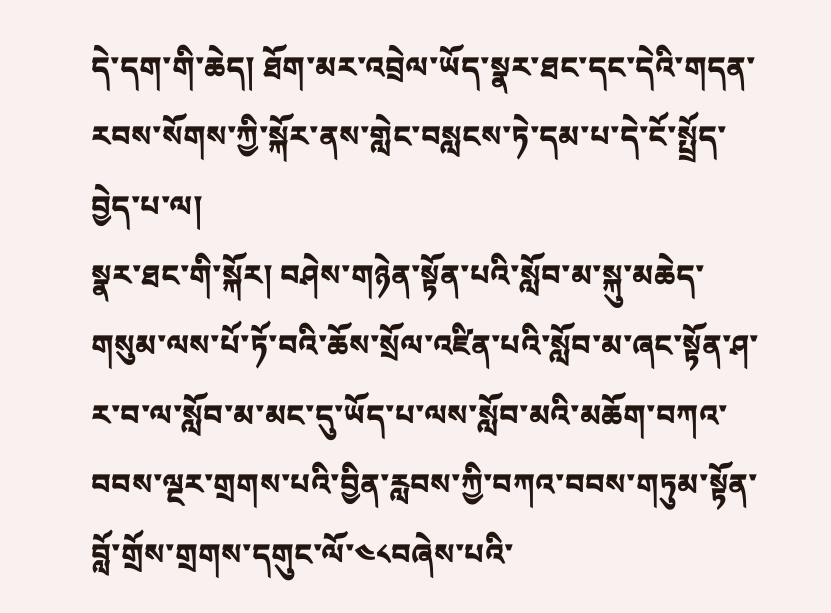དེ་དག་གི་ཆེད། ཐོག་མར་འབྲེལ་ཡོད་སྣར་ཐང་དང་དེའི་གདན་རབས་སོགས་ཀྱི་སྐོར་ནས་གླེང་བསླངས་ཏེ་དམ་པ་དེ་ངོ་སྤྲོད་བྱེད་པ་ལ།
སྣར་ཐང་གི་སྐོར། བཤེས་གཉེན་སྟོན་པའི་སློབ་མ་སྐུ་མཆེད་གསུམ་ལས་པོ་ཏོ་བའི་ཆོས་སྲོལ་འཛིན་པའི་སློབ་མ་ཞང་སྟོན་ཤ་ར་བ་ལ་སློབ་མ་མང་དུ་ཡོད་པ་ལས་སློབ་མའི་མཆོག་བཀའ་བབས་ལྔར་གྲགས་པའི་བྱིན་རླབས་ཀྱི་བཀའ་བབས་གཏུམ་སྟོན་བློ་གྲོས་གྲགས་དགུང་ལོ་༤༨བཞེས་པའི་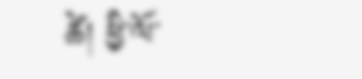ཚེ། ཕྱི་ལོ་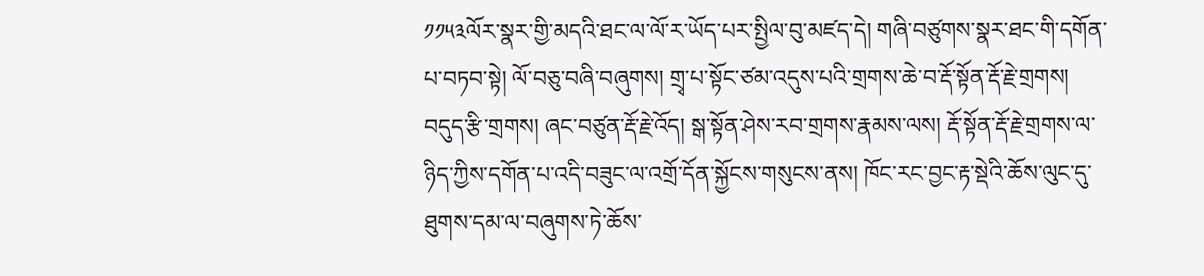༡༡༥༣ལོར་སྣར་གྱི་མདའི་ཐང་ལ་ལོ་ར་ཡོད་པར་སྤྱིལ་བུ་མཛད་དེ། གཞི་བཙུགས་སྣར་ཐང་གི་དགོན་པ་བཏབ་སྟེ། ལོ་བཅུ་བཞི་བཞུགས། གྲྭ་པ་སྟོང་ཙམ་འདུས་པའི་གྲགས་ཆེ་བ་རྡོ་སྟོན་རྡོ་རྗེ་གྲགས། བདུད་རྩི་གྲགས། ཞང་བཙུན་རྡོ་རྗེ་འོད། སྒ་སྟོན་ཤེས་རབ་གྲགས་རྣམས་ལས། རྡོ་སྟོན་རྡོ་རྗེ་གྲགས་ལ་ཉིད་ཀྱིས་དགོན་པ་འདི་བཟུང་ལ་འགྲོ་དོན་སྐྱོངས་གསུངས་ནས། ཁོང་རང་བྱང་རྟ་སྡེའི་ཆོས་ལུང་དུ་ཐུགས་དམ་ལ་བཞུགས་ཏེ་ཆོས་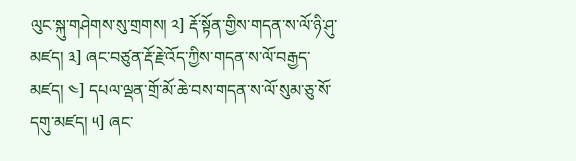ལུང་སྐུ་གཤེགས་སུ་གྲགས། ༢] རྡོ་སྟོན་གྱིས་གདན་ས་ལོ་ཉི་ཤུ་མཛད། ༣] ཞང་བཙུན་རྡོ་རྗེ་འོད་ཀྱིས་གདན་ས་ལོ་བརྒྱད་མཛད། ༤] དཔལ་ལྡན་གྲོ་མོ་ཆེ་བས་གདན་ས་ལོ་སུམ་ཅུ་སོ་དགུ་མཛད། ༥] ཞང་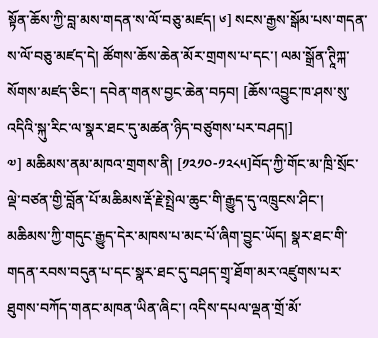སྟོན་ཆོས་ཀྱི་བླ་མས་གདན་ས་ལོ་བཅུ་མཛད། ༦] སངས་རྒྱས་སྒོམ་པས་གདན་ས་ལོ་བཅུ་མཛད་དེ། ཚོགས་ཆོས་ཆེན་མོར་གྲགས་པ་དང་། ལམ་སྒྲོན་ཊཱིཀྐ་སོགས་མཛད་ཅིང་། དབེན་གནས་བྱང་ཆེན་བཏབ། [ཆོས་འབྱུང་ཁ་ཤས་སུ་འདིའི་སྐུ་རིང་ལ་སྣར་ཐང་དུ་མཚན་ཉིད་བཙུགས་པར་བཤད།]
༧] མཆིམས་ནམ་མཁའ་གྲགས་ནི། [༡༢༡༠-༡༢༨༥]བོད་ཀྱི་གོང་མ་ཁྲི་སྲོང་ལྡེ་བཙན་གྱི་བློན་པོ་མཆིམས་རྡོ་རྗེ་སྤྲེལ་ཆུང་གི་རྒྱུད་དུ་འཁྲུངས་ཤིང་། མཆིམས་ཀྱི་གདུང་རྒྱུད་དེར་མཁས་པ་མང་པོ་ཞིག་བྱུང་ཡོད། སྣར་ཐང་གི་གདན་རབས་བདུན་པ་དང་སྣར་ཐང་དུ་བཤད་གྲྭ་ཐོག་མར་འཛུགས་པར་ཐུགས་བཀོད་གནང་མཁན་ཡིན་ཞིང་། འདིས་དཔལ་ལྡན་གྲོ་མོ་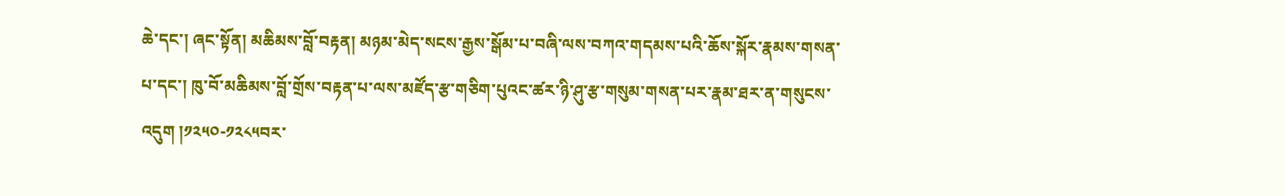ཆེ་དང་། ཞང་སྟོན། མཆིམས་བློ་བརྟན། མཉམ་མེད་སངས་རྒྱས་སྒོམ་པ་བཞི་ལས་བཀའ་གདམས་པའི་ཆོས་སྐོར་རྣམས་གསན་པ་དང་། ཁུ་བོ་མཆིམས་བློ་གྲོས་བརྟན་པ་ལས་མཛོད་རྩ་གཅིག་པུའང་ཚར་ཉི་ཤུ་རྩ་གསུམ་གསན་པར་རྣམ་ཐར་ན་གསུངས་འདུག །༡༢༥༠-༡༢༨༥བར་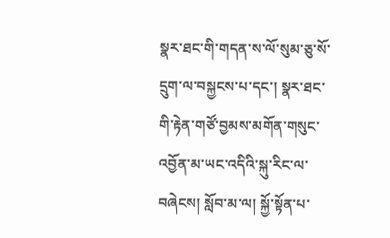སྣར་ཐང་གི་གདན་ས་ལོ་སུམ་ཅུ་སོ་དྲུག་ལ་བསྐྱངས་པ་དང་། སྣར་ཐང་གི་རྟེན་གཙོ་བྱམས་མགོན་གསུང་འབྱོན་མ་ཡང་འདིའི་སྐུ་རིང་ལ་བཞེངས། སློབ་མ་ལ། སྐྱོ་སྟོན་པ་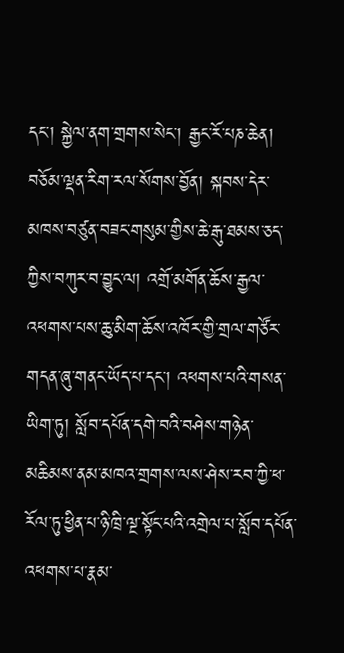དང་། སྐྱེལ་ནག་གྲགས་སེང་། རྒྱང་རོ་པཎ་ཆེན། བཅོམ་ལྡན་རིག་རལ་སོགས་བྱོན། སྐབས་དེར་མཁས་བཙུན་བཟང་གསུམ་གྱིས་ཆེ་རྒུ་ཐམས་ཅད་ཀྱིས་བཀུར་བ་བྱུང་ལ། འགྲོ་མགོན་ཆོས་རྒྱལ་འཕགས་པས་ཆུ་མིག་ཆོས་འཁོར་གྱི་གྲལ་གཙོར་གདན་ཞུ་གནང་ཡོད་པ་དང་། འཕགས་པའི་གསན་ཡིག་ཏུ། སློབ་དཔོན་དགེ་བའི་བཤེས་གཉེན་མཆིམས་ནམ་མཁའ་གྲགས་ལས་ཤེས་རབ་ཀྱི་ཕ་རོལ་ཏུ་ཕྱིན་པ་ཉི་ཁྲི་ལྔ་སྟོང་པའི་འགྲེལ་པ་སློབ་དཔོན་འཕགས་པ་རྣམ་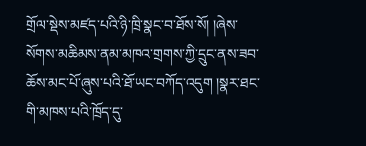གྲོལ་སྡེས་མཛད་པའི་ཉི་ཁྲི་སྣང་བ་ཐོས་སོ། །ཞེས་སོགས་མཆིམས་ནམ་མཁའ་གྲགས་ཀྱི་དྲུང་ནས་ཟབ་ཆོས་མང་པོ་ཞུས་པའི་ཐོ་ཡང་བཀོད་འདུག །སྣར་ཐང་གི་མཁས་པའི་ཁྲོད་དུ་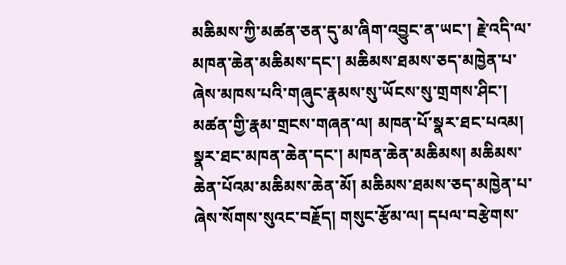མཆིམས་ཀྱི་མཚན་ཅན་དུ་མ་ཞིག་འབྱུང་ན་ཡང་། རྗེ་འདི་ལ་མཁན་ཆེན་མཆིམས་དང་། མཆིམས་ཐམས་ཅད་མཁྱེན་པ་ཞེས་མཁས་པའི་གཞུང་རྣམས་སུ་ཡོངས་སུ་གྲགས་ཤིང་། མཚན་གྱི་རྣམ་གྲངས་གཞན་ལ། མཁན་པོ་སྣར་ཐང་པའམ། སྣར་ཐང་མཁན་ཆེན་དང་། མཁན་ཆེན་མཆིམས། མཆིམས་ཆེན་པོའམ་མཆིམས་ཆེན་མོ། མཆིམས་ཐམས་ཅད་མཁྱེན་པ་ཞེས་སོགས་སུའང་བརྗོད། གསུང་རྩོམ་ལ། དཔལ་བརྩེགས་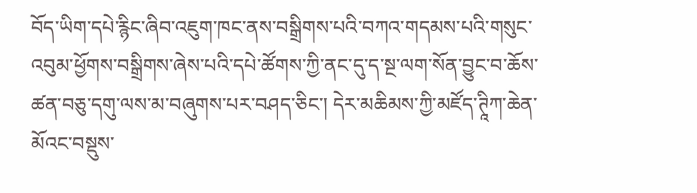བོད་ཡིག་དཔེ་རྙིང་ཞིབ་འཇུག་ཁང་ནས་བསྒྲིགས་པའི་བཀའ་གདམས་པའི་གསུང་འབུམ་ཕྱོགས་བསྒྲིགས་ཞེས་པའི་དཔེ་ཚོགས་ཀྱི་ནང་དུ་ད་སྔ་ལག་སོན་བྱུང་བ་ཆོས་ཚན་བཅུ་དགུ་ལས་མ་བཞུགས་པར་བཤད་ཅིང་། དེར་མཆིམས་ཀྱི་མཛོད་ཊཱིཀ་ཆེན་མོའང་བསྡུས་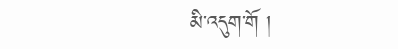མི་འདུག་གོ །